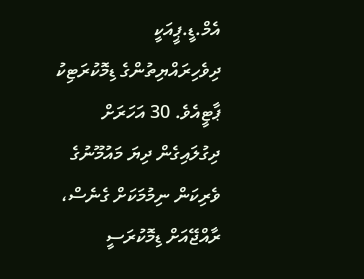އެމް.ޑީ.ޕީއަކީ ދިވެހިރައްޔިތުންގެ ޑިމޮކުރަޓިކު ޕާޓީއެވެ. 30 އަހަރަށް ދިގުލައިގެން ދިޔަ މައުމޫނުގެ ވެރިކަން ނިމުމަކަށް ގެނެސް، ރާއްޖޭއަށް ޑިމޮކުރަސީ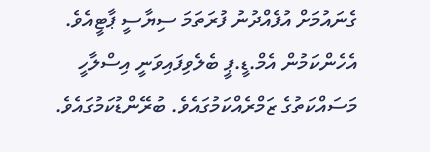ގެނައުމަށް އުފެއްދުނު ފުރަތަމަ ސިޔާސީ ޕާޓީއެވެ. އެހެންކަމުން އެމް.ޑީ.ޕީ ބެލެވިފައިވަނީ އިސްލާހީ މަސައްކަތުގެ ޒަމްރެއްކަމުގައެވެ. ބުރޭންޑުކަމުގައެވެ.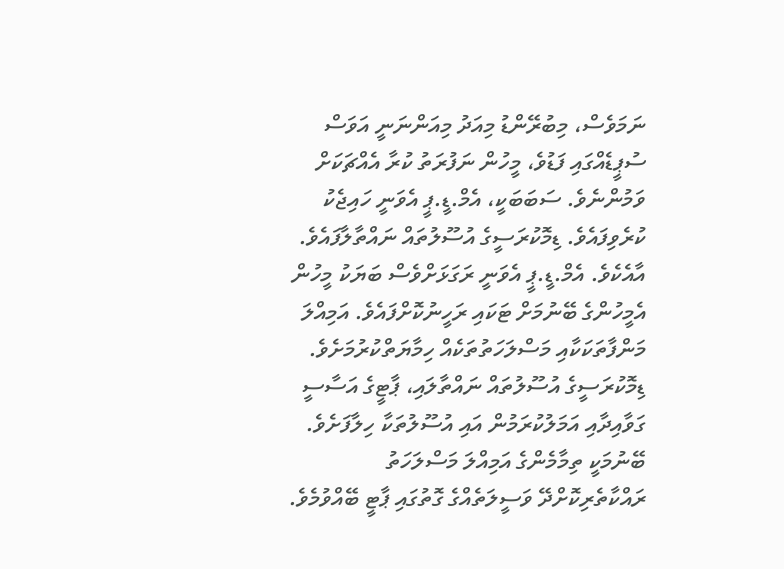ނަމަވެސް، މިބުރޭންޑު މިއަދު މިއަންނަނީ އަވަސް ސުޕީޑެއްގައި ފަޑުވެ، މީހުން ނަފުރަތު ކުރާ އެއްޗަކަށް ވަމުންނެވެ. ސަބަބަކީ، އެމް.ޑީ.ޕީ އެވަނީ ހައިޖެކު ކުރެވިފައެވެ. ޑިމޮކުރަސީގެ އުސޫލުތައް ނައްތާލާފައެވެ.
އާއެކެވެ. އެމް.ޑީ.ޕީ އެވަނީ ރަގަޅަށްވެސް ބަޔަކު މީހުން އެމީހުންގެ ބޭނުމަށް ޓަކައި ރަހީނުކޮށްފައެވެ. އަމިއްލަ މަންފާތަކަކާއި މަސްލަހަތުތަކެއް ހިމާޔަތްކުރުމަށެވެ. ޑިމޮކުރަސީގެ އުސޫލުތައް ނައްތާލައި، ޕާޓީގެ އަސާސީ ގަވާއިދާއި އަމަލުކުރަމުން އައި އުސޫލުތަކާ ހިލާފަށެވެ. ބޭނުމަކީ ތިމާމެންގެ އަމިއްލަ މަސްލަހަތު ރައްކާތެރިކޮށްދޭ ވަސީލަތެއްގެ ގޮތުގައި ޕާޓީ ބޭއްވުމެވެ.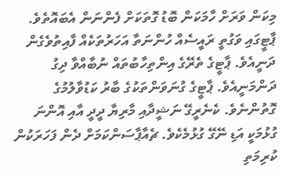މިކަން ވަރަށް ހާމަކަން ބޮޑު ގޮތަކަށް ފެންނަން އެބައޮތެވެ.
ޕާޓީގައި ވަގުތީ ރައީސެއް ހުންނަތާ އަހަރުތަކެއް ފާއިތުވެގެން ދަނީއެވެ. ޕާޓީގެ ތެރޭގެ އިންތިހާބުތައް ނުބާއްވާ ދިގު ދަންމަނީއެވެ. ޕާޓީގެ ގުނަވަންތަކުގެ ބާރު ކަޑުވާލުމުގެ ގޮތުންނެވެ. ކެނެރީގޭ ނަޝީދާއި މާރިޔާ ދީދީ އާއި އޮންނަ ގުޅުމަކީ އަޑި ނޭގޭ ގުޅުމެކެވެ. ޗެއާޕާސަންކަމަށް ދެން ފަހަރަކުން ކުރިމަތި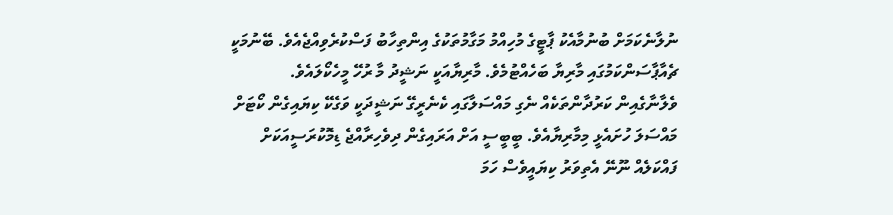ނުލާނެކަމަށް ބުނުމާއެކު ޕާޓީގެ މުހިއްމު މަގާމުތަކުގެ އިންތިހާބު ފަސްކުރެވިއްޖެއެވެ. ބޭނުމަކީ ޗެއާޕާސަންކަމުގައި މާރިޔާ ބަހެއްޓުމެވެ. މާރިޔާއަކީ ނަޝީދު މާ ރުހޭ މީހެކޯލައެވެ.
ވެލާނާގެއިން ކަރުދާންތަކެއް ނެގި މައްސަލާގައި ކެނެރީގޭ ނަޝީދަކީ ވަގެކޭ ކިޔައިގެން ކޯޓަށް މައްސަލަ ހުށައެޅީ މިމާރިޔާއެވެ. ބީބީސީ އަށް އަރައިގެން ދިވެހިރާއްޖެ ޑިމޮކުރަސީއަކަށް ފައްކަލެއް ނޫނޭ އެތިވަރު ކިޔައީވެސް ހަމަ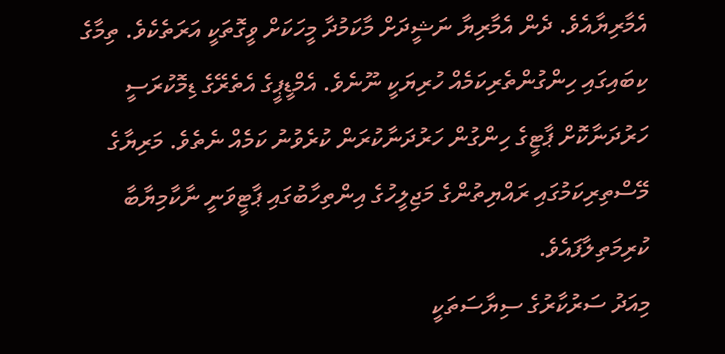އެމާރިޔާއެވެ. ދެން އެމާރިޔާ ނަޝީދަށް މާކަމުދާ މީހަކަށް ވީގޮތަކީ އަރަތެކެވެ. ތިމާގެ ކިބައިގައި ހިންގުންތެރިކަމެއް ހުރިޔަކީ ނޫނެވެ. އެމްޑީޕީގެ އެތެރޭގެ ޑިމޮކުރަސީ ހަރުދަނާކޮށް ޕާޓީގެ ހިންގުން ހަރުދަނާކުރަން ކުރެވުނު ކަމެއް ނެތެވެ. މަރިޔާގެ މޭސްތިރިކަމުގައި ރައްޔިތުންގެ މަޖިލީހުގެ އިންތިހާބުގައި ޕާޓީވަނީ ނާކާމިޔާބާ ކުރިމަތިލާފައެވެ.
މިއަދު ސަރުކާރުގެ ސިޔާސަތަކީ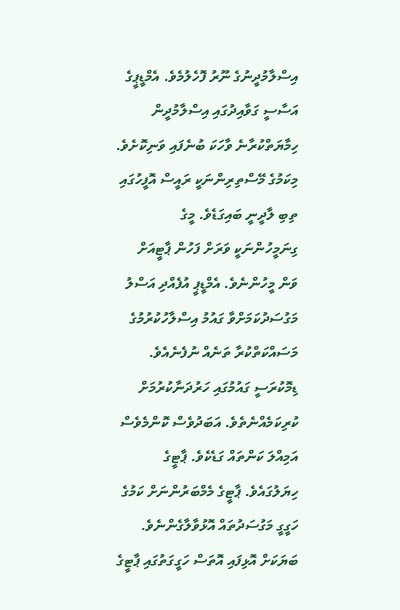އިސްލާމުދީނުގެ ނޫރު ފޮހެލުމެވެ. އެމްޑީޕީގެ އަސާސީ ގަވާއިދުގައި އިސްލާމުދީން ހިމާޔަތްކުރާނެ ވާހަކަ ބުނެފައި ވަނިކޮށެވެ. މިކަމުގެ މޭސްތިރިންނަކީ ރައީސް އޮފީހުގައި ތިބި ލާދީނީ ބައިގަޑެވެ. މީގެ ގިނަމީހުންނަކީ ވަރަށް ފަހުން ޕާޓީއަށް ވަން މީހުންނެވެ. އެމްޑީޕީ އުފެއްދި އަސްލު މަގުސަދުކަމަށްވާ ގައުމު އިސްލާހުކުރުމުގެ މަސައްކަތްކުރާ ތަނެއް ނުފެނެއެވެ. ޑިމޮކުރަސީ ގައުމުގައި ހަރުދަނާކުރުމަށް ކުރިކަމެއްނެތެވެ. އަބަދުވެސް ކޮންމެވެސް އަމިއްލަ ކަންތައް ގަޑެކެވެ. ޕާޓީގެ ހިޔަލުގައެވެ. ޕާޓީގެ މެމްބަރުންނަށް ކަމުގެ ހަގީގީ މަގުސަދުތައް އޮޅުވާލާގެންނެވެ.
ބަޔަކަށް އޮޅިފައި އޮތަސް ހަގީގަތުގައި ޕާޓީގެ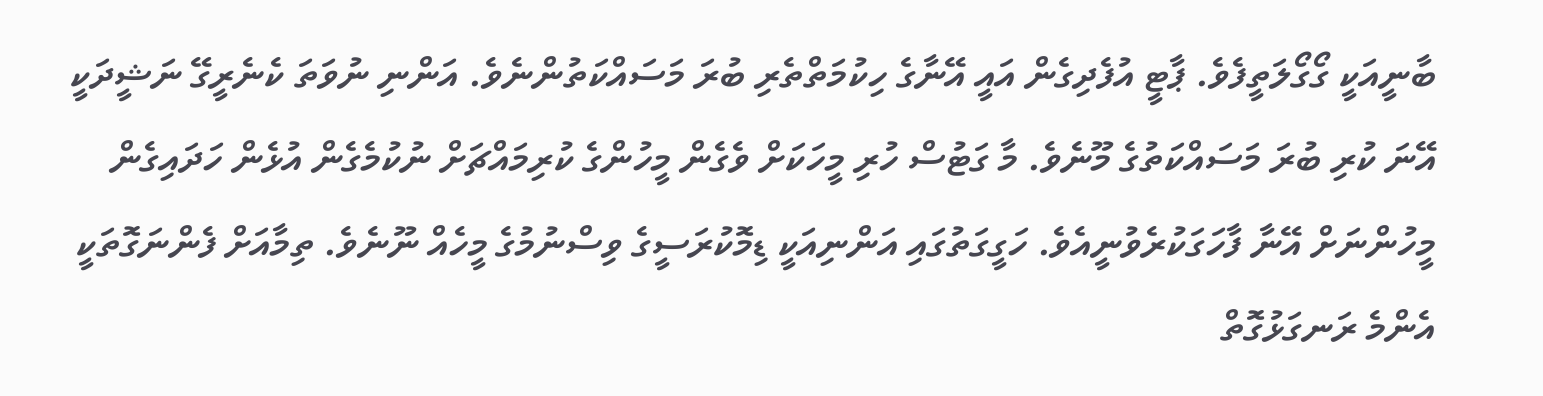ބާނީއަކީ ގޯގޯލަތީފެވެ. ޕާޓީ އުފެދިގެން އައީ އޭނާގެ ހިކުމަތްތެރި ބުރަ މަސައްކަތުންނެވެ. އަންނި ނުވަތަ ކެނެރީގޭ ނަޝީދަކީ އޭނަ ކުރި ބުރަ މަސައްކަތުގެ މޫނެވެ. މާ ގަޓުސް ހުރި މީހަކަށް ވެގެން މީހުންގެ ކުރިމައްޗަށް ނުކުމެގެން އުޅެން ހަދައިގެން މީހުންނަށް އޭނާ ފާހަގަކުރެވުނީއެވެ. ހަގީގަތުގައި އަންނިއަކީ ޑިމޮކުރަސީގެ ވިސްނުމުގެ މީހެއް ނޫނެވެ. ތިމާއަށް ފެންނަގޮތަކީ އެންމެ ރަނގަޅުގޮތް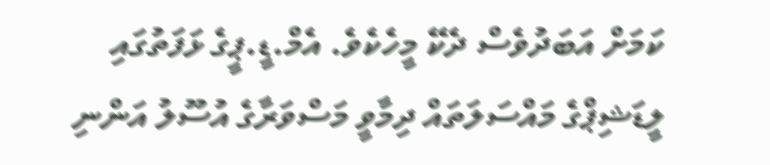ކަމަށް އަބަދުވެސް ދެކޭ މީހެކެވެ. އެމް.ޑީ.ޕީގެ ޅަފަތުގައި ލީޑަޝިޕްގެ މައްސަލަތައް ދިމާވީ މަސްވަރާގެ އުސޫލު އަންނި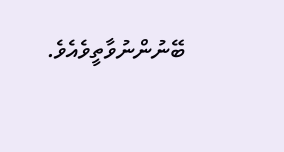ބޭނުންނުވާތީވެއެވެ.